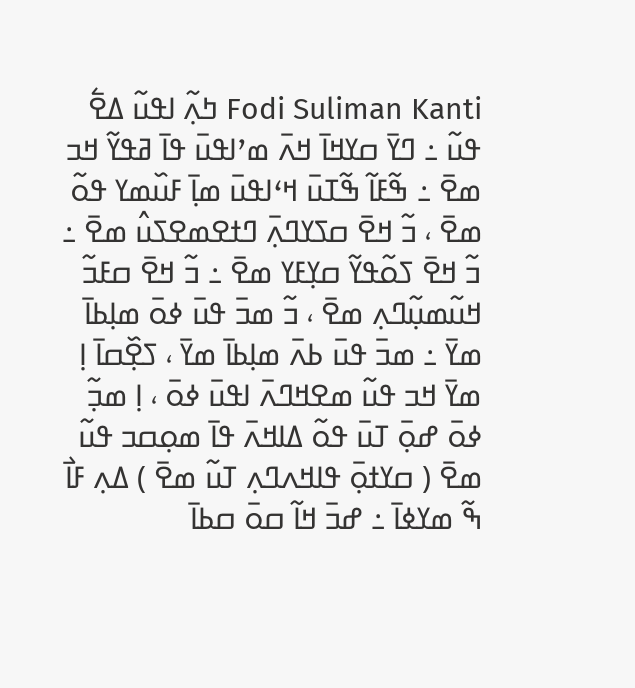Fodi Suliman Kanti ߤߍ߲߬ ߊߟߎ߬ ߡߐ߱ ߟߎ߬ ߸ ߣߌ߫ ߛߌߞߊ߫ ߞߍ߫ ߘߴߊߟߎ߫ ߟߊ߫ ߥߟߌ߬ ߞߏ ߘߐ߫ ߸ ߒ߬ߓߊ߬ ߒ߬ߠߎ߫ ߞߵߊߟߎ߫ ߘߊ߲߫ ߓߎ߰ߘߌ ߟߋ߬ ߘߐ߫ ، ߏ߬ ߞߐ߫ ߛߖߌߣߍ߲߫ ߣߙߐߘߐߖߎ߮ ߘߐ߫ ߸ ߏ߬ ߞߐ߫ ߖߋ߬ߟߌ߬ ߛߌ߲ߓߌ ߘߐ߫ ߸ ߏ߬ ߞߐ߫ ߛߓߏ߬ ߞߎ߬ߘߎ߲߬ߣߍ߲ ߘߐ߫ ، ߏ߬ ߘߏ߫ ߟߎ߫ ߦߋ߫ ߘߊ߲ߕߊ߫ ߘߌ߫ ߸ ߘߏ߫ ߟߎ߫ ߕߍ߫ ߘߊ߲ߕߊ߫ ߘߌ߫ ، ߖߐ߲߰ߛߊ߫ ߊ߲ ߘߌ߫ ߞߏ ߟߎ߬ ߘߐߞߣߍ߫ ߊߟߎ߫ ߦߋ߫ ، ߊ߲ ߘߏ߲߬ ߦߋ߫ ߝߋ߲߫ ߠߎ߫ ߟߋ߬ ߡߊߞߍ߫ ߟߊ߫ ߘߋ߲ߛߏ ߟߎ߬ ߘߐ߫ ( ߛߌߙߋ߲߫ ߟߊߞߍߣߍ߲ ߠߎ߬ ߘߐ߫ ) ߡߍ߲ ߓߊ߯ ߒ߬ ߘߌߦߊ߫ ߸ ߝߏ߫ ߞߊ߬ ߛߋ߫ ߛߕߊ߫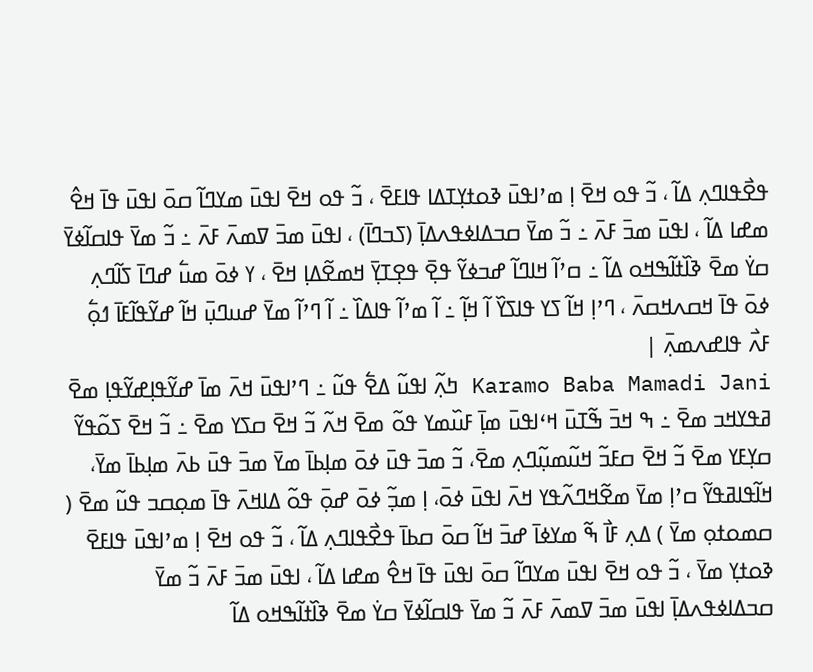ߟߐ߯ߟߊߣߍ߲ ߡߊ߬ ، ߏ߬ ߟߋ ߞߐ߫ ߊ߲ ߘߴߊߟߎ߫ ߢߋߙߌ߲ߠߡߊ ߟߊߓߐ߫ ، ߏ߬ ߟߋ ߞߐ߫ ߊߟߎ߫ ߘߌߣߊ߬ ߛߋ߫ ߊߟߎ߫ ߟߊ߫ ߞߐ߮ ߘߝߊ ߡߊ߬ ، ߊߟߎ߫ ߘߏ߫ ߓߍ߫ ߸ ߏ߬ ߘߌ߫ ߛߏߡߊߦߟߍߡߊ߲߫ (ߖߏߣߊ߫) ، ߊߟߎ߫ ߘߏ߫ ߜߘߍ߫ ߓߍ߫ ߸ ߏ߬ ߘߌ߫ ߟߊߛߊ߬ߦߌ߫ ߛߌ߭ ߘߐ߫ ߢߊ߰ߙߊ߬ߒߞߋ ߡߊ߬ ߸ ߛߴߊ߬ ߞߊߣߊ߬ ߝߏߦߌ߬ ߟߐ߲߫ ߟߐ߲ߠߌ߲߫ ߞߘߐ߬ߡߊ߲ ߞߐ߫ ، ߌ ߦߋ߫ ߘߎ߱ ߝߣߊ߫ ߖߊ߬ߣߍ߲ ߦߋ߫ ߟߊ߫ ߞߛߍߞߛߍ߫ ، ߣߴߊ߲ ߞߊ߬ ߖߌ ߟߊߖߌ߰ ߊ߬ ߞߊ߲߬ ߸ ߊ߬ ߘߴߊ߬ ߟߊߡߊ߰ ߸ ߊ߬ ߣߴߊ߬ ߘߌ߫ ߝߎߣߎ߲߫ ߞߊ߬ ߝߌ߬ߟߊ߬ߓߊ߫ ߗߋ߲߱ ߓߍ߯ ߟߊߝߍߘߍ߲߫ |
Karamo Baba Mamadi Jani ߤߍ߲߬ ߊߟߎ߬ ߡߐ߱ ߟߎ߬ ߸ ߣߴߊߟߎ߫ ߞߍ߫ ߘߊ߫ ߝߌ߬ߟߊ߲ߝߌ߬ߟߊ߲ ߘߐ߫ ߥߟߌߞߏ ߘߐ߫ ߸ ߒ ߞߏ߫ ߒ߬ߠߎ߫ ߞߵߊߟߎ߫ ߘߊ߲߫ ߓߎ߰ߘߌ ߟߋ߬ ߘߐ߫ ߞߍ߬ ߏ߬ ߞߐ߫ ߛߖߌ ߘߐ߫ ߸ ߏ߬ ߞߐ߫ ߖߋ߬ߟߌ߬ ߛߌ߲ߓߌ ߘߐ߫ ߏ߬ ߞߐ߫ ߛߓߏ߬ ߞߎ߬ߘߎ߲߬ߣߍ߲ ߘߐ߫، ߏ߬ ߘߏ߫ ߟߎ߫ ߦߋ߫ ߘߊ߲ߕߊ߫ ߘߌ߫ ߘߏ߫ ߟߎ߫ ߕߍ߫ ߘߊ߲ߕߊ߫ ߘߌ߫، ߞߊ߬ߟߊߥߟߌ߬ ߛߴߊ߲ ߘߌ߫ ߘߐ߬ߞߣߍ߬ߟߌ ߞߍ߫ ߊߟߎ߫ ߦߋ߫، ߊ߲ ߘߏ߲߬ ߦߋ߫ ߝߋ߲߫ ߟߋ߬ ߡߊߞߍ߫ ߟߊ߫ ߘߋ߲ߛߏ ߟߎ߬ ߘߐ߫ ( ߛߘߋߙߋ߲ ߘߌ߫ ) ߡߍ߲ ߓߊ߯ ߒ߬ ߘߌߦߊ߫ ߝߏ߫ ߞߊ߬ ߛߋ߫ ߛߕߊ߫ ߟߐ߯ߟߊߣߍ߲ ߡߊ߬ ، ߏ߬ ߟߋ ߞߐ߫ ߊ߲ ߘߴߊߟߎ߫ ߟߊߓߐ߫ ߢߋߙߌ߲ ߘߌ߫ ، ߏ߬ ߟߋ ߞߐ߫ ߊߟߎ߫ ߘߌߣߊ߬ ߛߋ߫ ߊߟߎ߫ ߟߊ߫ ߞߐ߮ ߘߝߊ ߡߊ߬ ، ߊߟߎ߫ ߘߏ߫ ߓߍ߫ ߏ߬ ߘߌ߫ ߛߏߡߊߦߟߍߡߊ߲߫ ߊߟߎ߫ ߘߏ߫ ߜߘߍ߫ ߓߍ߫ ߏ߬ ߘߌ߫ ߟߊߛߊ߬ߦߌ߫ ߛߌ߭ ߘߐ߫ ߢߊ߰ߙߊ߬ߒߞߋ ߡߊ߬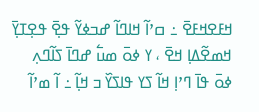ߞߓߐߞߓߐ߫ ߸ ߛߴߊ߬ ߞߊߣߊ߬ ߝߏߦߌ߬ ߟߐ߲߫ ߟߐ߲ߠߌ߲߫ ߞߘߐ߬ߡߊ߲ ߞߐ߫ ، ߌ ߦߋ߫ ߘߎ߱ ߝߣߊ߫ ߖߊ߬ߣߍ߲ ߦߋ߫ ߟߊ߫ ߣߴߊ߲ ߞߊ߬ ߖߌ ߟߊߖߌ߰ ߏ ߞߊ߲߬ ߸ ߊ߬ ߘߴߊ߬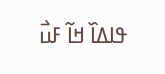ߟߊߡߊ߰ ߞߊ߬ ߓߎ߯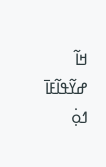ߞߊ߬ ߝߌ߬ߟߊ߬ߓߊ߫ ߗߋ߲߭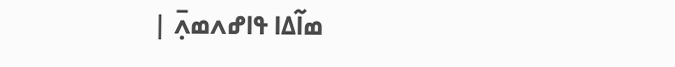ߘߊ߬ߡߊ ߟߊߝߍߘߍ߲߫ |